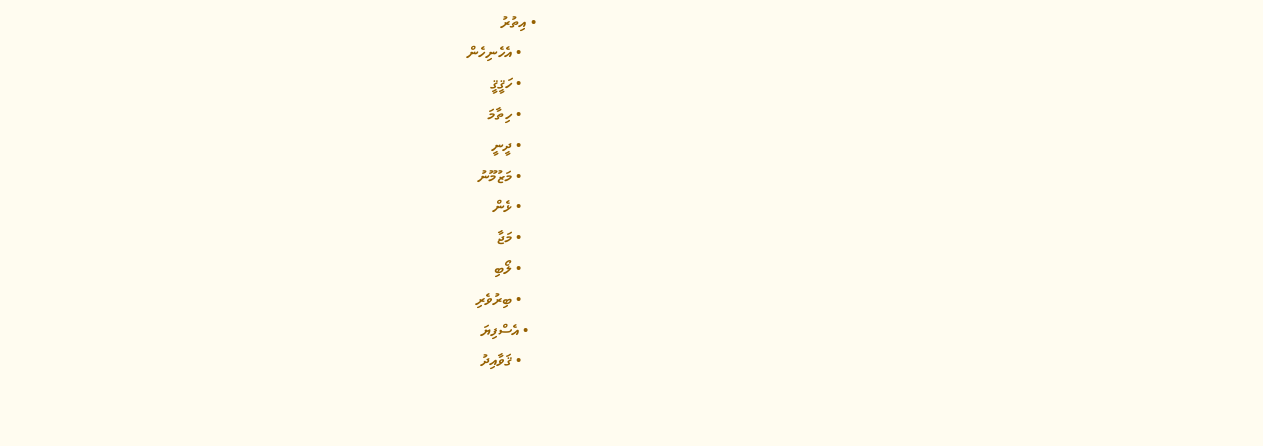• އިތުރު
    • އެހެނިހެން
    • ހަޤީޤީ
    • ހިތާމަ
    • ދީނީ
    • މަޒުމޫނު
    • ޅެން
    • މަޖާ
    • ލޯބި
    • ބިރުވެރި
  • އެސްފިޔަ
    • ޤަވާއިދު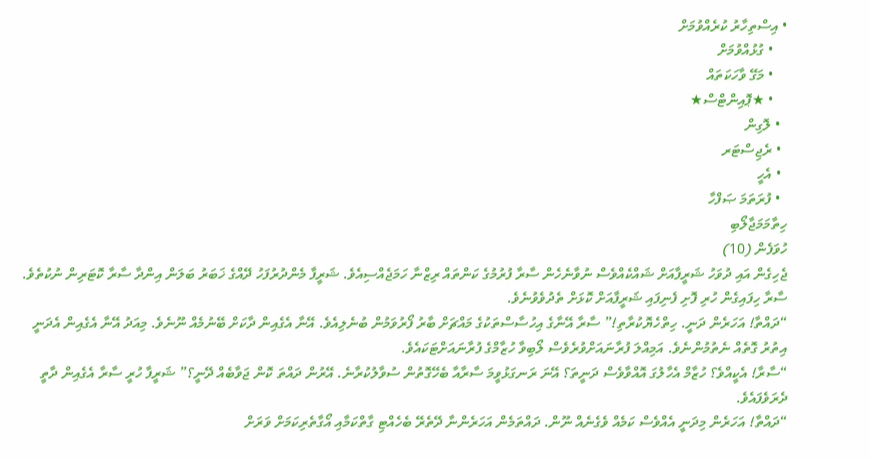• އިސްތިހާރު ކުރެއްވުމަށް
    • ގުޅުއްވުމަށް
    • މަގޭ ވާހަކަތައް
    • ★ޕޮއިންޓްސް★
  • ލޮގިން
  • ރެޖިސްޓަރ
  • އެހީ
  • ފުރަތަމަ ޞަފްހާ
ހިތާމަމަޖާލޯބި
ހުވަފެން (10)
ޖެހިގެން އައި ދުވަހު ޝަރީފާއަށް ޝައްކެއްވެސް ނުވާނެހެން ސާރާ ފުރުމުގެ ކަންތައް ރިޒްނާ ހަމަޖެއްސިއެވެ. ޝަރީފާ މެންދުރުފަހު ދޭއްގެ ޚަބަރު ބަލަން އިންދާ ސާރާ ކޮޓަރިން ނުކުތެވެ. ސާރާ ހިފައިގެން ހުރި ފޮށި ފެނިފައި ޝަރީފާއަށް ކޮޅަށް ތެދުވެވުނެވެ.
“ދައްތާ! އަހަރެން ދަނީ. ހިތްހެޔޮކުރާތި!” ސާރާ އޭނާގެ އިހުސާސްތަކުގެ މައްޗަށް ބާރު ފޯރުވަމުން ބުނެލިއެވެ. އޭނާ އެގެއިން ދާކަށް ބޭނުމެއް ނޫނެވެ. މިއަދު އޭނާ އެގެއިން އެދަނީ އިތުރު ގޮތެއް ނެތުމުންނެވެ. އަމިއްލަ ފުރާނައަށްވުރެވެސް ލޯބިވާ ހުޒާމްގެ ފުރާނައަށްޓަކައެވެ.
“ސާރާ! އެކީއްވެ؟ ހުޒާމް އެހާލުގަ އޮއްވާވެސް ދަނީތަ؟ އޭނަ ރަނގަޅުވީމަ ސާރާއާ ބެހޭގޮތުން ސުވާލުކުރާނެ. އޭރުން ދައްތަ ކޮން ޖަވާބެއް ދޭނީ؟” ޝަރީފާ ހުރީ ސާރާ އެގެއިން ދާތީ ދެރަވެފައެވެ.
“ދައްތާ! އަހަރެން މިދަނީ އެއްވެސް ކަމެއް ވެގެނެއް ނޫން. ދައްތަމެން އަހަރެންނާ ދޭތެރޭ ބެހެއްޓި ގާތްކަމާއި އޯގާތެރިކަމަށް ވަރަށް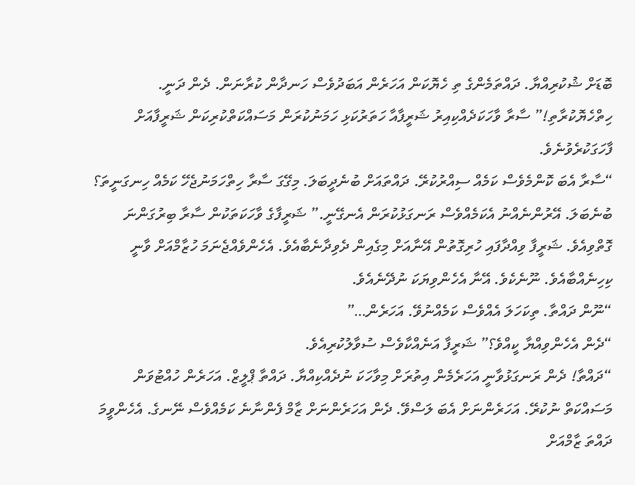ބޮޑަށް ޝުކުރިއްޔާ. ދައްތަމެންގެ ތި ހެޔޮކަން އަހަރެން އަބަދުވެސް ހަނދާން ކުރާނަން. ދެން ދަނީ. ހިތްހެޔޮކުރާތި!” ސާރާ ވާހަކަދެއްކިއިރު ޝަރީފާއާ ހަތަރުކަޅި ހަމަނުކުރަން މަސައްކަތްކުރިކަން ޝަރީފާއަށް ފާހަގަކުރެވުނެވެ.
“ސާރާ އެބަ ކޮންމެވެސް ކަމެއް ސިއްރުކުރޭ. ދައްތައަށް ބުނެދީބަލަ. މިގޭގަ ސާރާ ހިތްހަމަނުޖެހޭ ކަމެއް ހިނގަނީތަ؟ ބުނެބަލަ. އޭރުންނެއްނު އެކަމެއްވެސް ރަނގަޅުކުރަން އެނގޭނީ.” ޝަރީފާގެ ވާހަކަތަކުން ސާރާ ބިރުގަންނަ ގޮތްވިއެވެ. ޝަރީފާ ވިއްދާފައި ހުރިގޮތުން އޭނާއަށް މިގެއިން ދެވިދާނެބާއެވެ. އެހެންވެއްޖެނަމަ ހުޒާމްއަށް ވާނީ ކިހިނެއްބާއެވެ. ނޫނެކެވެ. އޭނާ އެހެންވިޔަކަ ނުދޭނެއެވެ.
“ނޫން ދައްތާ. ތިކަހަލަ އެއްވެސް ކަމެއްނުވޭ. އަހަރެން…”
“ދެން އެހެންވިއްޔާ ކީއްވެ؟” ޝަރީފާ އަނެއްކާވެސް ސުވާލުކުރިއެވެ.
“ދައްތާ! ދެން ރަނގަޅުވާނީ އަހަރެމެން އިތުރަށް މިވާހަކަ ނުދެއްކިއްޔާ. ދައްތާ ޕްލީޒް. އަހަރެން ހުއްޓުވަން މަސައްކަތް ނުކުރޭ. އަހަރެންނަށް އެބަ ލަސްވޭ. ދެން އަހަރެންނަށް ޒާމް ފެންނާނެ ކަމެއްވެސް ނޭނގެ. އެހެންވީމަ ދައްތަ ޒާމްއަށް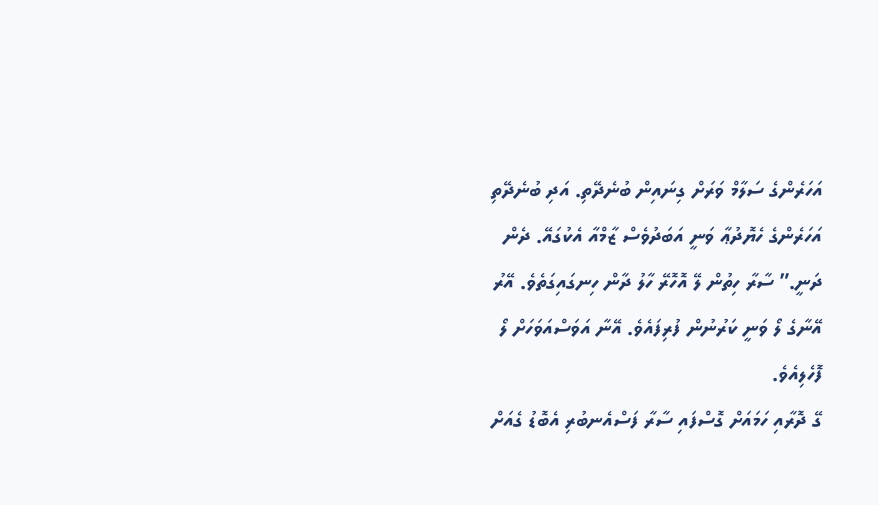އަހަރެންގެ ސަލާމް ވަރަށް ގިނައިން ބުނެދޭތި. އަދި ބުނެދޭތި އަހަރެންގެ ހެޔޮދުޢާ ވަނީ އަބަދުވެސް ޒާމްއާ އެކުގައޭ. ދެން ދަނީ.” ސާރާ ހިތުން ލޭ އޮހޮރޭ ހާލު ދާން ހިނގައިގަތެވެ. އޭރު އޭނާގެ ލޯ ވަނީ ކަރުނުން ފުރިފައެވެ. އޭނާ އަވަސްއަވަހަށް ލޯ ފޮހެލިއެވެ.
ގޭ ދޮރާއި ހަމައަށް ގޮސްފައި ސާރާ ފަސްއެނބުރި އެބޮޑު ގެއަށް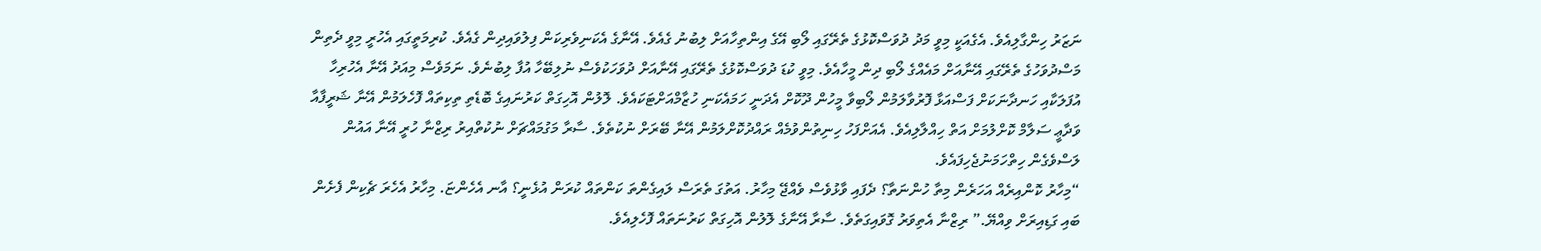ނަޒަރު ހިންގާލިއެވެ. އެގެއަކީ މިވީ މަދު ދުވަސްކޮޅުގެ ތެރޭގައި ލޯބި އޭގެ އިންތިހާއަށް ލިބުނު ގެއެވެ. އޭނާގެ އެކަނިވެރިކަން ފިލުވައިދިން ގެއެވެ. ކުރިމަތީގައި އެހުރީ މިވީ ދެތިން މަސްދުވަހުގެ ތެރޭގައި އޭނާއަށް މައެއްގެ ލޯބި ދިން މީހާއެވެ. މިވީ ކުޑަ ދުވަސްކޮޅުގެ ތެރޭގައި އޭނާއަށް ދުވަހަކުވެސް ނުލިބޭހާ އުފާ ލިބުނެވެ. ނަމަވެސް މިއަދު އޭނާ އެހުރިހާ އުފަލަކާއި ހަނދާނަކަށް ފަސްއަޅާ ފޮރުވާލަމުން ލޯބިވާ މީހުން ދޫކޮށް އެދަނީ ހަމައެކަނި ހުޒާމްއަށްޓަކައެވެ. ލޮލުން އޮހިގަތް ކަރުނައިގެ ބޮޑެތި ތިކިތައް ފޮހެލަމުން އޭނާ ޝަރީފާއާ ވަދާޢީ ސަލާމް ކޮށްލުމަށް އަތް ހިއްލާލިއެވެ. އެއަށްފަހު ހިނިތުންވުމެއް ރައްދުކޮށްލަމުން އޭނާ ބޭރަށް ނުކުތެވެ. ސާރާ މަގުމައްޗަށް ނުކުތްއިރު ރިޒްނާ ހުރީ އޭނާ އައުން ލަސްވެގެން ހިތްހަމަނުޖެހިފައެވެ.
“މިހާރު ކޮންއިރެއް އަހަރެން މިތާ ހުންނަތާ؟ ދެފައި ވާޅުވެސް ވެއްޖޭ މިހާރު. އަތުގަ ތެރަސް ލައިގެންތަ ކަންތައް ކުރަން އުޅެނީ؟ އާނ އެހެންޏަ. މިހާރު އެހެރަ ޗެކިން ފެށެން ބައި ގަޑިއިރަށް ވިއްޔޭ.” ރިޒްނާ އެތިވަރު ގޮވައިގަތެވެ. ސާރާ އޭނާގެ ލޮލުން އޮހިގަތް ކަރުނަތައް ފޮހެލިއެވެ.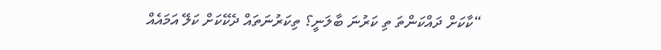“ކާކަށް ދައްކަންތަ ތި ކަރުނަ ބާލަނީ؟ ތިކަރުނަތައް ދެކޭކަށް ކަލޭ އަމައެއް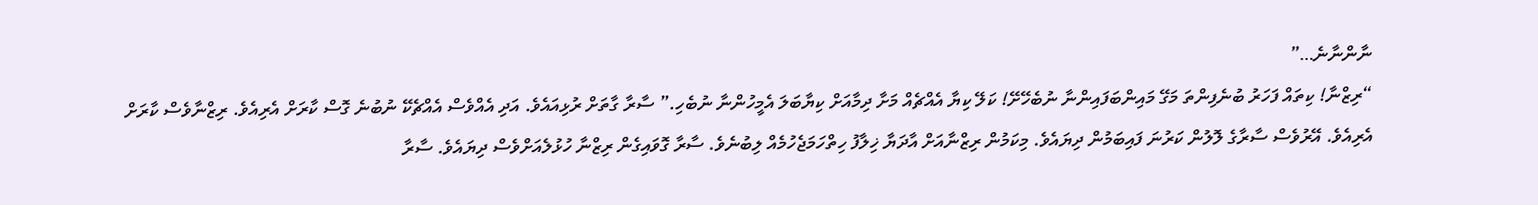ނާންނާނެ…”
“ރިޒްނާ! ކިތައް ފަހަރު ބުނެފިންތަ މަގޭ މައިންބަފައިންނާ ނުބެހޭށޭ! ކަލޭ ކިޔާ އެއްޗެއް މަށާ ދިމާއަށް ކިޔާބަލަ އެމީހުންނާ ނުބެހި.” ސާރާ ގާތަށް ރުޅިއައެވެ. އަދި އެއްވެސް އެއްޗެކޭ ނުބުނެ ގޮސް ކާރަށް އެރިއެވެ. ރިޒްނާވެސް ކާރަށް އެރިއެވެ. އޭރުވެސް ސާރާގެ ލޮލުން ކަރުނަ ފައިބަމުން ދިޔައެވެ. މިކަމުން ރިޒްނާއަށް އާދަޔާ ޚިލާފު ހިތްހަމަޖެހުމެއް ލިބުނެވެ. ސާރާ ގޮވައިގެން ރިޒްނާ ހުޅުލެއަށްވެސް ދިޔައެވެ. ސާރާ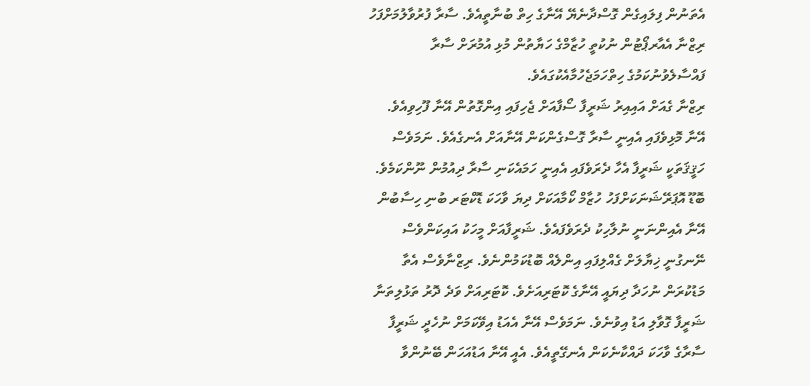އެތަނުން ފިލައިގެން ގޮސްދާނެޔޭ އޭނާގެ ހިތް ބުނާތީއެވެ. ސާރާ ފުރުވާލުމަށްފަހު ރިޒްނާ އެއާރޕޯޓުން ނުކުތީ ހުޒާމްގެ ހަޔާތުން މުޅި އުމުރަށް ސާރާ ފައްސާލެވުނުކަމުގެ ހިތްހަމަޖެހުމާއެކުގައެވެ.
ރިޒްނާ ގެއަށް އައިއިރު ޝަރީފާ ސޯފާއަށް ޖެހިފައި އިންގޮތުން އޭނާ ފޫހިވިއެވެ. އޭނާ މޮޅިވެފައި އެއިނީ ސާރާ ގޮސްގެންކަން އޭނާއަށް އެނގެއެވެ. ނަމަވެސް ހަޤީޤަތަކީ ޝަރީފާ އެހާ ދެރަވެފައި އެއިނީ ހަމައެކަނި ސާރާ ދިއުމުން ނޫންކަމެވެ. ބޮޑޫ އޮޕަރޭޝަނަކަށްފަހު ހުޒާމް ކޯމާއަކަށް ދިޔަ ވާހަކަ ޑޮކްޓަރ ބުނި ހިސާބުން އޭނާ އެއިންނަނީ ނުލާހިކު ދެރަވެފައެވެ. ޝަރީފާއަށް މީހަކު އައިކަންވެސް ނޭނގުނީ ޚިޔާލަށް ގެއްލިފައި އިންލެއް ބޮޑުކަމުންނެވެ. ރިޒްނާވެސް އެތާ މަޑުކުރަން ނުހަދާ ދިޔައީ އޭނާގެ ކޮޓަރިއަށެވެ. ކޮޓަރިއަށް ވަދެ ދޮރު ތަޅުލިތަނާ ޝަރީފާ ގޮވާލި އަޑު އިވުނެވެ. ނަމަވެސް އޭނާ އެއަޑު އިވޭކަމަށް ނުހެދީ ޝަރީފާ ސާރާގެ ވާހަކަ ދައްކާނެކަން އެނގޭތީއެވެ. އެއީ އޭނާ އަޑުއަހަން ބޭނުންވާ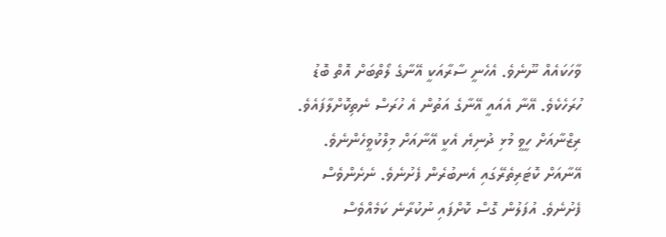ވާހަކައެއް ނޫނެވެ. އެހެނީ ސާރާއަކީ އޭނާގެ ލޯތްބަށް އޮތް ބޮޑު ހުރަހެކެވެ. އޭނާ އެއައީ އޭނާގެ އަތުން އެ ހުރަސް ނެތިކޮށްލާފައެވެ.
ރިޒްނާއަށް ހީވީ މުޅި ދުނިޔެ އެކީ އޭނާއަށް މިލްކުވީހެންނެވެ. އޭނާއަށް ކޮޓަރިތެރޭގައި އެނބުރެން ފެށުނެވެ. ނެށެންވެސް ފެށުނެވެ. އުފަލުން ގޮސް ކޮށްފައި ނުކުރާނެ ކަމެއްވެސް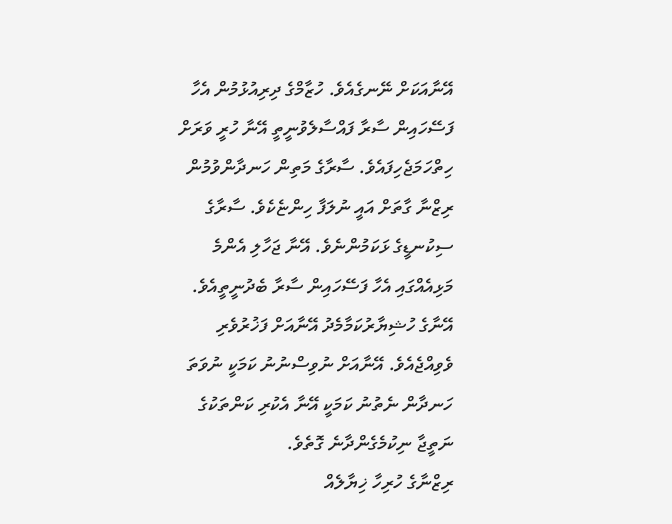އޭނާއަކަށް ނޭނގެއެވެ. ހުޒާމްގެ ދިރިއުޅުމުން އެހާ ފަސޭހައިން ސާރާ ފައްސާލެވުނީތީ އޭނާ ހުރީ ވަރަށް ހިތްހަމަޖެހިފައެވެ. ސާރާގެ މަތިން ހަނދާންވުމުން ރިޒްނާ ގާތަށް އައީ ނުލަފާ ހިންޏެކެވެ. ސާރާގެ ސިކުނޑީގެ ޅަކަމުންނެވެ. އޭނާ ޖަހާލި އެންމެ މަޅިއެއްގައި އެހާ ފަސޭހައިން ސާރާ ބެދުނީތީއެވެ. އޭނާގެ ހުޝިޔާރުކަމާމެދު އޭނާއަށް ފަޚުރުވެރި ވެވިއްޖެއެވެ. އޭނާއަށް ނުވިސްނުނު ކަމަކީ ނުވަތަ ހަނދާން ނެތުނު ކަމަކީ އޭނާ އެކުރި ކަންތަކުގެ ނަތީޖާ ނިކުމެގެންދާނެ ގޮތެވެ.
ރިޒްނާގެ ހުރިހާ ޚިޔާލެއް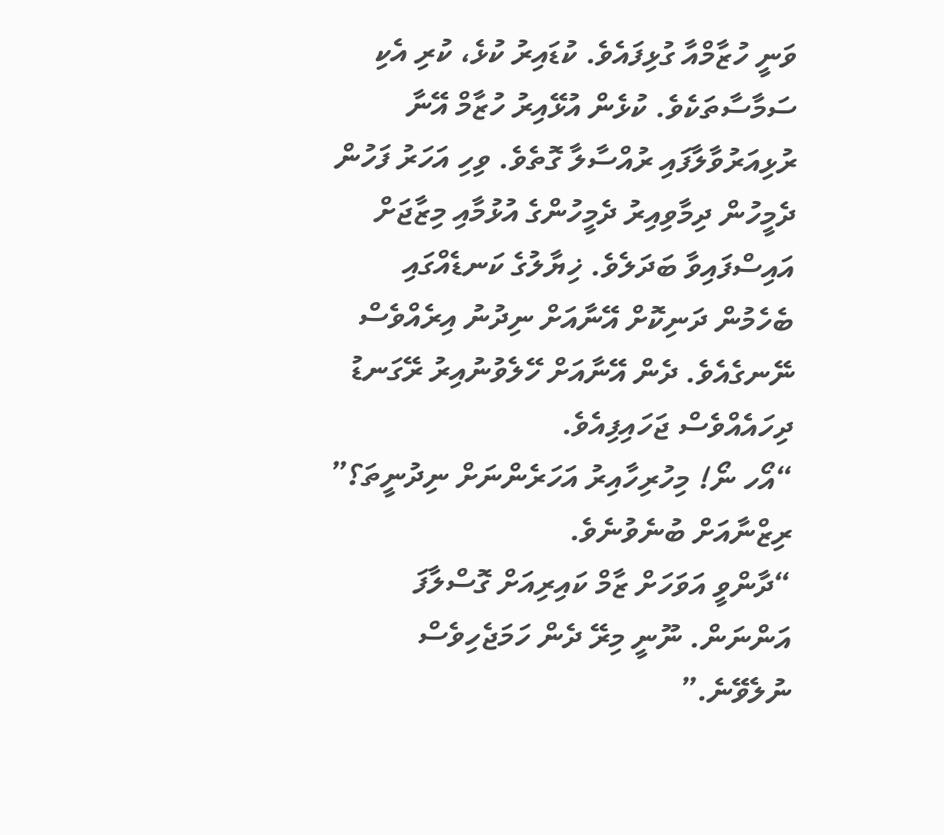ވަނީ ހުޒާމްއާ ގުޅިފައެވެ. ކުޑައިރު ކުޅެ، ކުރި އެކި ސަމާސާތަކެވެ. ކުޅެން އުޅޭއިރު ހުޒާމް އޭނާ ރުޅިއަރުވާލާފައި ރުއްސާލާ ގޮތެވެ. ވިހި އަހަރު ފަހުން ދެމީހުން ދިމާވިއިރު ދެމީހުންގެ އުޅުމާއި މިޒާޖަށް އައިސްފައިވާ ބަދަލެވެ. ޚިޔާލުގެ ކަނޑެއްގައި ބެހެމުން ދަނިކޮށް އޭނާއަށް ނިދުނު އިރެއްވެސް ނޭނގެއެވެ. ދެން އޭނާއަށް ހޭލެވުނުއިރު ރޭގަނޑު ދިހައެއްވެސް ޖަހައިފިއެވެ.
“އޯހ ނޯ! މިހުރިހާއިރު އަހަރެންނަށް ނިދުނީތަ؟” ރިޒްނާއަށް ބުނެވުނެވެ.
“ދާންވީ އަވަހަށް ޒާމް ކައިރިއަށް ގޮސްލާފަ އަންނަން. ނޫނީ މިރޭ ދެން ހަމަޖެހިވެސް ނުލެވޭނެ.”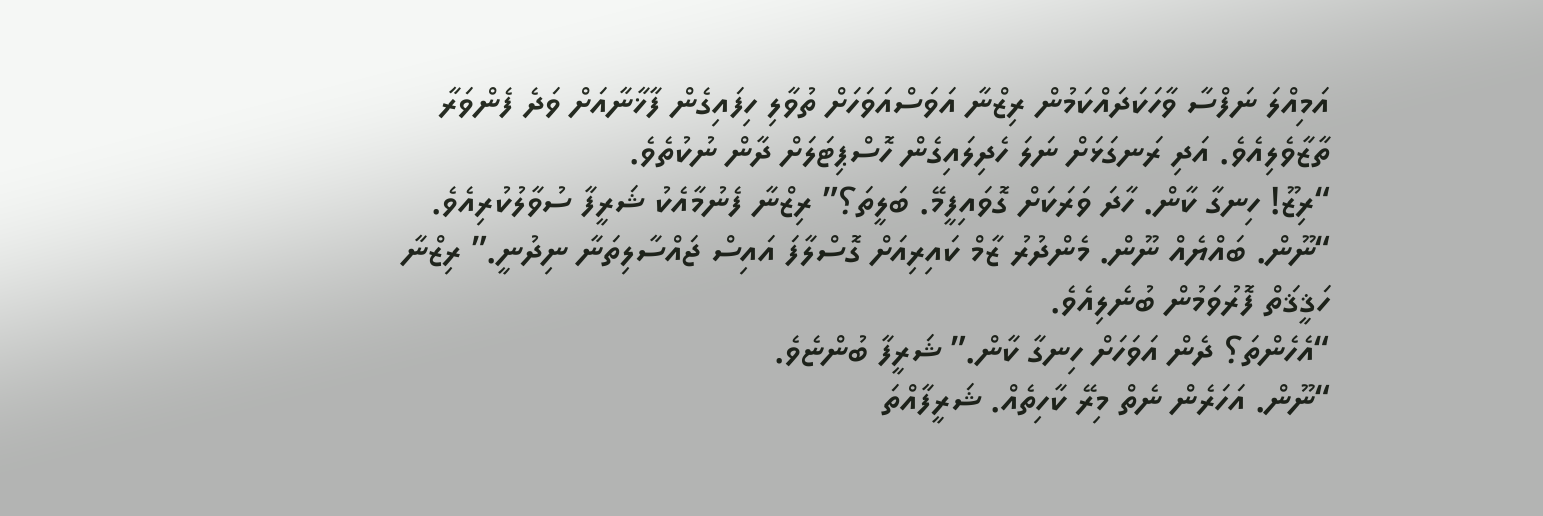އަމިއްލަ ނަފްސާ ވާހަކަދައްކަމުން ރިޒްނާ އަވަސްއަވަހަށް ތުވާލި ހިފައިގެން ފާޚާނާއަށް ވަދެ ފެންވަރާ ތާޒާވެލިއެވެ. އަދި ރަނގަޅަށް ނަލަ ހެދިލައިގެން ހޮސްޕިޓަލަށް ދާން ނުކުތެވެ.
“ރިޒޫ! ހިނގާ ކާން. ހާދަ ވަރަކަށް ގޮވައިފީމޭ. ބަލީތަ؟” ރިޒްނާ ފެނުމާއެކު ޝަރީފާ ސުވާލުކުރިއެވެ.
“ނޫން. ބައްޔެއް ނޫން. މެންދުރު ޒާމް ކައިރިއަށް ގޮސްލާފަ އައިސް ޖައްސާލިތަނާ ނިދުނީ.” ރިޒްނާ ހަޤީޤަތް ފޮރުވަމުން ބުނެލިއެވެ.
“އެހެންތަ؟ ދެން އަވަހަށް ހިނގާ ކާން.” ޝަރީފާ ބުންޏެވެ.
“ނޫން. އަހަރެން ނެތް މިރޭ ކާހިތެއް. ޝަރީފާއްތަ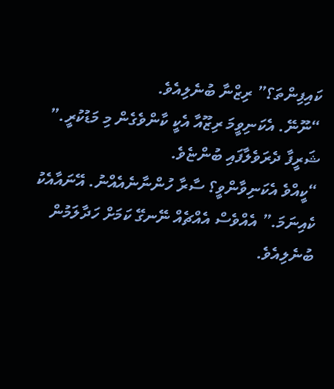ކައިފިންތަ؟” ރިޒްނާ ބުނެލިއެވެ.
“ނޫނޭ. އެކަނިވީމަ ރިޒޫއާ އެކީ ކާންވެގެން މި މަޑުކުރީ.” ޝަރީފާ ދެރަވެލާފައި ބުންޏެވެ.
“ކީއްވެ އެކަނިވާންވީ؟ ސާރާ ހުންނާނެއެއްނު. އޭނައާއެކު ކެއިނަމަ.” އެއްވެސް އެއްޗެއް ނޭނގޭ ކަމަށް ހަދާލަމުން ބުނެލިއެވެ.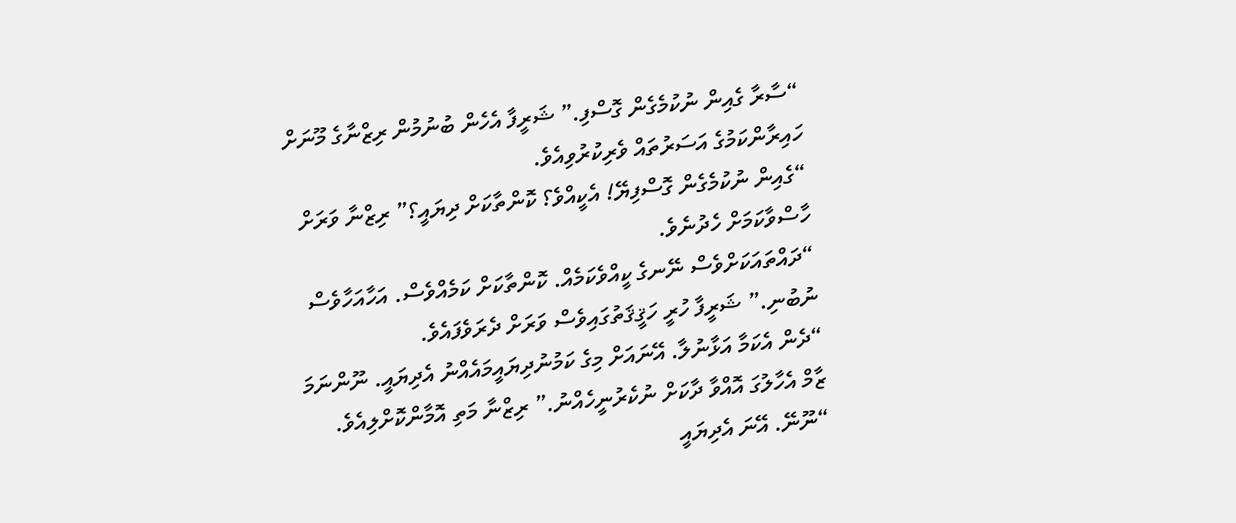“ސާރާ ގެއިން ނުކުމެގެން ގޮސްފި.” ޝަރީފާ އެހެން ބުނުމުން ރިޒްނާގެ މޫނަށް ހައިރާންކަމުގެ އަސަރުތައް ވެރިކުރުވިއެވެ.
“ގެއިން ނުކުމެގެން ގޮސްފިޔޭ! އެކީއްވެ؟ ކޮންތާކަށް ދިޔައީ؟” ރިޒްނާ ވަރަށް ހާސްވާކަމަށް ހެދުނެވެ.
“ދައްތައަކަށްވެސް ނޭނގެ ކީއްވެކަމެއް. ކޮންތާކަށް ކަމެއްވެސް. އަހާއަހާވެސް ނުބުނި.” ޝަރީފާ ހުރީ ހަޤީޤަތުގައިވެސް ވަރަށް ދެރަވެފައެވެ.
“ދެން އެކަމާ އަޅާނުލާ. އޭނައަށް މިގެ ކަމުނުދިޔައީމައެއްނު އެދިޔައީ. ނޫންނަމަ ޒާމް އެހާލުގަ އޮއްވާ ދާކަށް ނުކެރުނީހެއްނު.” ރިޒްނާ މަތި އޮމާންކޮށްލިއެވެ.
“ނޫނޭ. އޭނަ އެދިޔައީ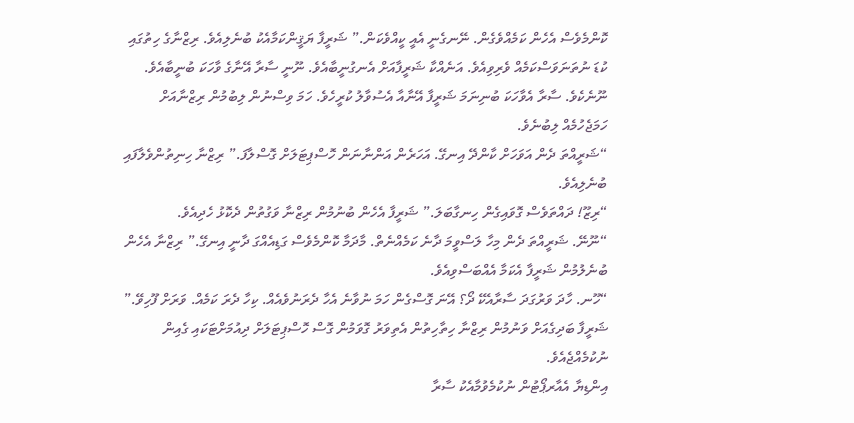ކޮންމެވެސް އެހެން ކަމެއްވެގެން. ނޭނގެނީ އެއީ ކީއްވެކަން.” ޝަރީފާ ޔަޤީންކަމާއެކު ބުނެލިއެވެ. ރިޒްނާގެ ހިތުގައި ކުޑަ ނުތަނަވަސްކަމެއް ވެރިވިއެވެ. އަނެއްކާ ޝަރީފާއަށް އެނގުނީބާއެވެ. ނޫނީ ސާރާ އޭނާގެ ވާހަކަ ބުނީބާއެވެ. ނޫނެކެވެ. ސާރާ އެވާހަކަ ބުނިނަމަ ޝަރީފާ އޭނާއާ އެސުވާލު ކުރީހެވެ. ހަމަ ވިސްނުން ލިބުމުން ރިޒްނާއަށް ހަމަޖެހުމެއް ލިބުނެވެ.
“ޝަރީއްތަ ދެން އަވަހަށް ކާންދޭ އިނގޭ. އަހަރެން އަންނާނަން ހޮސްޕިޓަލަށް ގޮސްލާފަ.” ރިޒްނާ ހިނިތުންވެލާފައި ބުނެލިއެވެ.
“ރިޒޫ! ދައްތަވެސް ގޮވައިގެން ހިނގާބަލަ.” ޝަރީފާ އެހެން ބުނުމުން ރިޒްނާ ވަގުތުން ދެކޮޅު ހެދިއެވެ.
“ނޫނޭ. ޝަރީއްތަ ދެން މިހާ ލަސްވީމަ ދާނެ ކަމެއްނެތް. މާދަމާ ކޮންމެވެސް ގަޑިއެއްގަ ދާނީ އިނގޭ.” ރިޒްނާ އެހެން ބުނެލުމުން ޝަރީފާ އެކަމާ އެއްބަސްވިއެވެ.
“ހޫނ. ހާދަ ވަރުގަދަ ސާރާއެކޭ ދޯ؟ އޭނަ ގޮސްގެން ހަމަ ނުވާނެ އެހާ ދެރަނުވެއެއް. ކިހާ ދެރަ ކަމެއް. ވަރަށް ފޫހިވޭ.” ޝަރީފާ ބަދިގެއަށް ވަނުމުން ރިޒްނާ ހިތާހިތުން އެތިވަރު ގޮވަމުން ގޮސް ހޮސްޕިޓަލަށް ދިއުމަށްޓަކައި ގެއިން ނުކުމެއްޖެއެވެ.
އިންޑިޔާ އެއާރޕޯޓުން ނުކުމެވުމާއެކު ސާރާ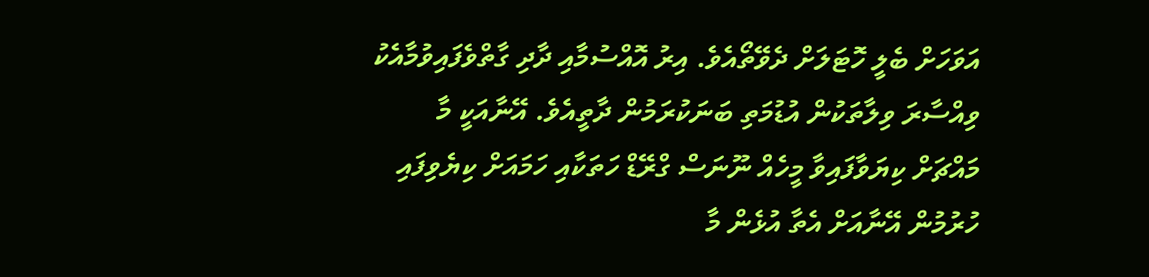އަވަހަށް ބެލީ ހޮޓަލަށް ދެވޭތޯއެވެ. އިރު އޮއްސުމާއި ދާދި ގާތްވެފައިވުމާއެކު ވިއްސާރަ ވިލާތަކުން އުޑުމަތި ބަނަކުރަމުން ދާތީއެވެ. އޭނާއަކީ މާ މައްޗަށް ކިޔަވާފައިވާ މީހެއް ނޫނަސް ގްރޭޑް ހަތަކާއި ހަމައަށް ކިޔެވިފައި ހުރުމުން އޭނާއަށް އެތާ އުޅެން މާ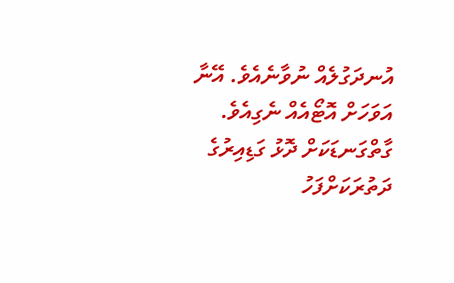އުނދަގުލެއް ނުވާނެއެވެ. އޭނާ އަވަހަށް އޮޓޯއެއް ނެގިއެވެ. ގާތްގަނޑަކަށް ދޮޅު ގަޑިއިރުގެ ދަތުރަކަށްފަހު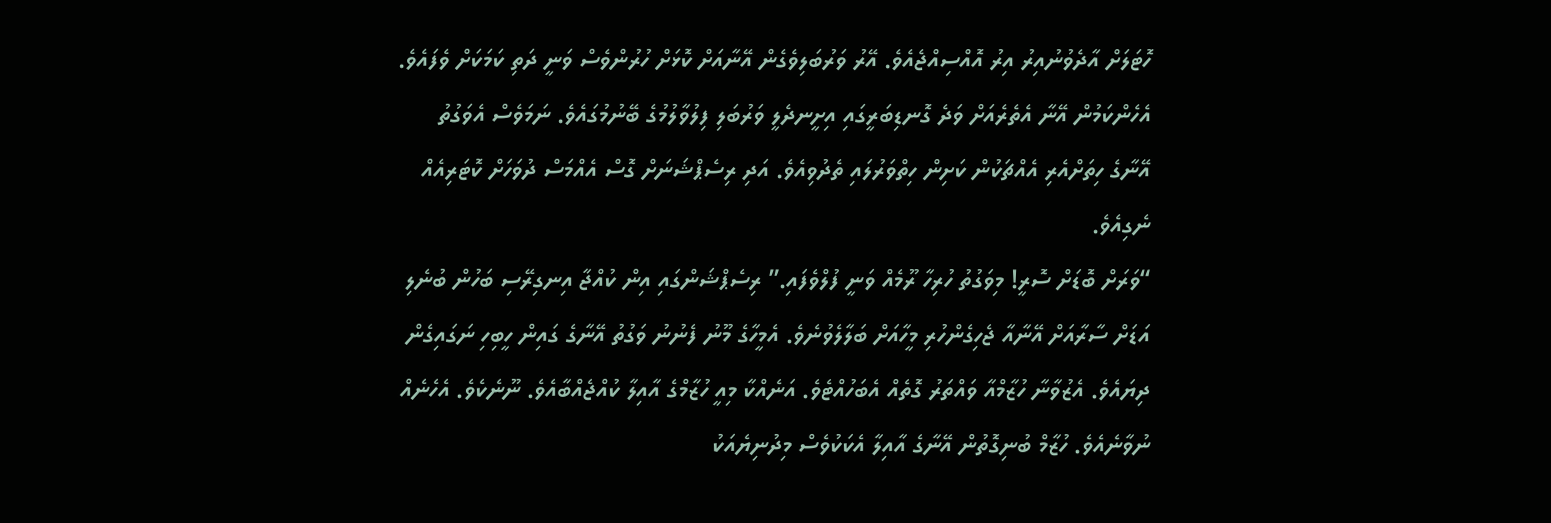ހޮޓަލަށް އާދެވުނުއިރު އިރު އޮއްސިއްޖެއެވެ. އޭރު ވަރުބަލިވެގެން އޭނާއަށް ކޮޅަށް ހުރުންވެސް ވަނީ ދަތި ކަމަކަށް ވެފައެވެ. އެހެންކަމުން އޭނާ އެތެރެއަށް ވަދެ ގޮނޑިބަރީގައި އިށީނދެލީ ވަރުބަލި ފިލުވާލުމުގެ ބޭނުމުގައެވެ. ނަމަވެސް އެވަގުތު އޭނާގެ ހިތަށްއެރި އެއްޗަކުން ކަށިން ހިތްވަރުލައި ތެދުވިއެވެ. އަދި ރިސެޕްޝަނަށް ގޮސް އެއްމަސް ދުވަހަށް ކޮޓަރިއެއް ނެގިއެވެ.
“ވަރަށް ބޮޑަށް ސޮރީ! މިވަގުތު ހުރިހާ ރޫމެއް ވަނީ ފުލްވެފައި.” ރިސެޕްޝަންގައި އިން ކުއްޖާ އިނގިރޭސި ބަހުން ބުނެލި އަޑަށް ސާރާއަށް އޭނާއާ ޖެހިގެންހުރި މީހާއަށް ބަލާލެވުނެވެ. އެމީހާގެ މޫނު ފެނުނު ވަގުތު އޭނާގެ ގައިން ހީބިހި ނަގައިގެން ދިޔައެވެ. އެޒުވާނާ ހުޒާމްއާ ވައްތަރު ގޮތެއް އެބަހުއްޓެވެ. އަނެއްކާ މިއީ ހުޒާމްގެ އާއިލާ ކުއްޖެއްބާއެވެ. ނޫނެކެވެ. އެހެނެއް ނުވާނެއެވެ. ހުޒާމް ބުނިގޮތުން އޭނާގެ އާއިލާ އެކަކުވެސް މިދުނިޔެއަކު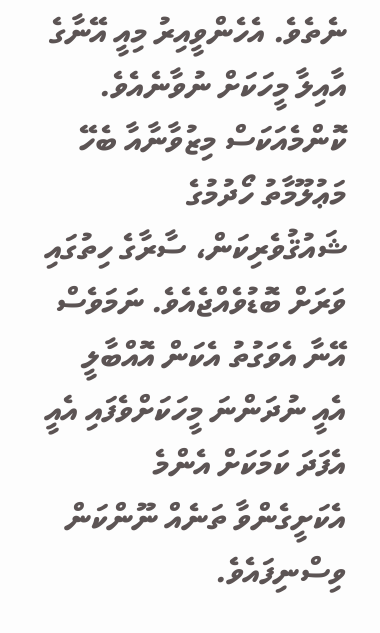ނެތެވެ. އެހެންވީއިރު މިއީ އޭނާގެ އާއިލާ މީހަކަށް ނުވާނެއެވެ. ކޮންމެއަކަސް މިޒުވާނާއާ ބެހޭ މަޢުލޫމާތު ހޯދުމުގެ ޝައުޤުވެރިކަން، ސާރާގެ ހިތުގައި ވަރަށް ބޮޑުވެއްޖެއެވެ. ނަމަވެސް އޭނާ އެވަގުތު އެކަން އޮއްބާލީ އެއީ ނުދަންނަ މީހަކަށްވެފައި އެއީ އެފަދަ ކަމަކަށް އެންމެ އެކަށީގެންވާ ތަނެއް ނޫންކަން ވިސްނިފައެވެ.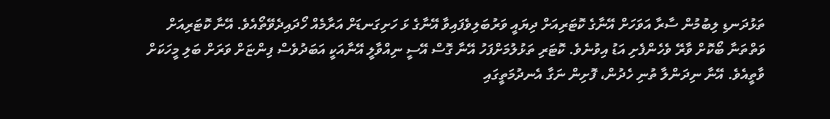ތަޅުދަނޑި ލިބުމުން ސާރާ އަވަހަށް އޭނާގެ ކޮޓަރިއަށް ދިޔައީ ވަރުބަލިވެފައިވާ އޭނާގެ ޅަ ހަށިގަނޑަށް އަރާމެއް ހޯދައިދެވޭތޯއެވެ. އޭނާ ކޮޓަރިއަށް ވަތްތަނާ ބޯކޮށް ވާރޭ ވެހެންފެށި އަޑު އިވުނެވެ. ކޮޓަރި ތަޅުލުމަށްފަހު އޭނާ ގޮސް އޭސީ ނިއްވާލީ އޭނާއަކީ އަބަދުވެސް ފިންޏަށް ވަރަށް ބަލި މީހަކަށް ވާތީއެވެ. އޭނާ ނިދަންލާ ތުނި ހެދުން، ފޮށިން ނަގާ އެނދުމަތީގައި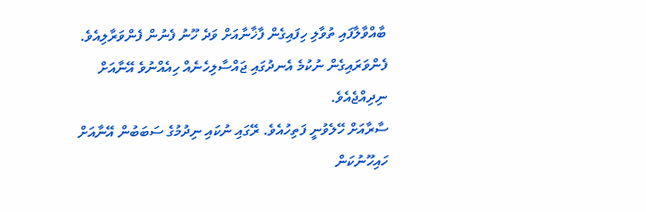ބާއްވާލާފައި ތުވާލި ހިފައިގެން ފާޚާނާއަށް ވަދެ ހޫނު ފެނުން ފެންވަރާލިއެވެ. ފެންވަރައިގެން ނުކުމެ އެނދުގައި ޖައްސާލިހެނެއް ހިއެއްނުވެ އޭނާއަށް ނިދިއްޖެއެވެ.
ސާރާއަށް ހޭލެވުނީ ފަތިހުއެވެ. ރޭގައި ނުކައި ނިދުމުގެ ސަބަބުން އޭނާއަށް ހައިހޫނުކަން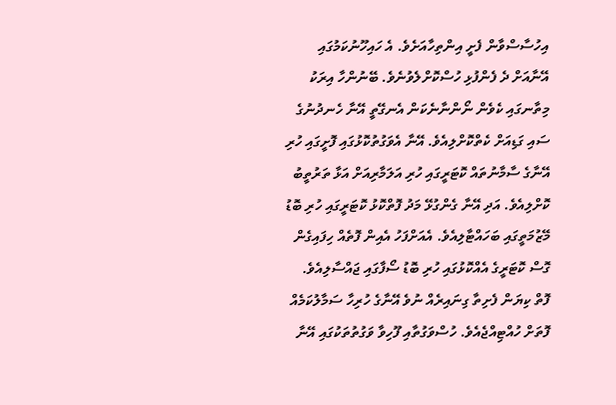އިހުސާސްވާން ފެށީ އިންތިހާއަށެވެ. އެ ހައިހޫނުކަމުގައި އޭނާއަށް ދެ ފެންފުޅި ހުސްކޮށްލެވުނެވެ. ބޭނުންހާ އިރަކު މިތާނގައި ކެވެން ނޯންނާނެކަން އެނގޭތީ އޭނާ ހެނދުނުގެ ސައި ގަޑިއަށް ކެތްކޮށްލިއެވެ. އޭނާ އެވަގުތުކޮޅުގައި ފޮށީގައި ހުރި އޭނާގެ ސާމާނުތައް ކޮޓަރީގައި ހުރި އަލަމާރިއަށް އަޅާ ތަރުތީބު ކޮށްލިއެވެ. އަދި އޭނާ ގެންގުޅޭ މަދު ފޮތްކޮޅު ކޮޓަރީގައި ހުރި ބޮޑު މޭޒުމަތީގައި ބަހައްޓާލިއެވެ. އެއަށްފަހު އެއިން ފޮތެއް ހިފައިގެން ގޮސް ކޮޓަރީގެ އެއްކޮޅުގައި ހުރި ބޮޑު ސޯފާގައި ޖައްސާލިއެވެ.
ފޮތް ކިޔަން ފެށިތާ ގިނައިރެއް ނުވެ އޭނާގެ ހުރިހާ ސަމާލުކަމެއް ފޮތަށް ހުއްޓިއްޖެއެވެ. ހުސްވަގުތާއި ފޫހިވާ ވަގުތުތަކުގައި އޭނާ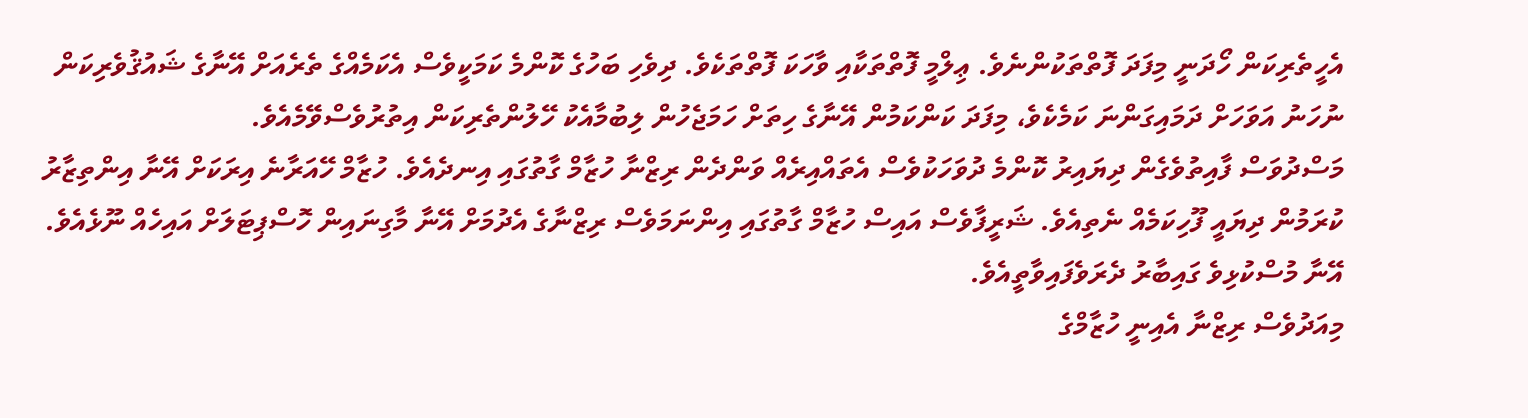އެހީތެރިކަން ހޯދަނީ މިފަދަ ފޮތްތަކުންނެވެ. ޢިލްމީ ފޮތްތަކާއި ވާހަކަ ފޮތްތަކެވެ. ދިވެހި ބަހުގެ ކޮންމެ ކަމަކީވެސް އެކަމެއްގެ ތެރެއަށް އޭނާގެ ޝައުޤުވެރިކަން ނުހަނު އަވަހަށް ދަމައިގަންނަ ކަމެކެވެ، މިފަދަ ކަންކަމުން އޭނާގެ ހިތަށް ހަމަޖެހުން ލިބުމާއެކު ހޭލުންތެރިކަން އިތުރުވެސްވޭމެއެވެ.
މަސްދުވަސް ފާއިތުވެގެން ދިޔައިރު ކޮންމެ ދުވަހަކުވެސް އެތައްއިރެއް ވަންދެން ރިޒްނާ ހުޒާމް ގާތުގައި އިނދެއެވެ. ހުޒާމް ހޭއަރާނެ އިރަކަށް އޭނާ އިންތިޒާރު ކުރަމުން ދިޔައީ ފޫހިކަމެއް ނެތިއެވެ. ޝަރީފާވެސް އައިސް ހުޒާމް ގާތުގައި އިންނަމަވެސް ރިޒްނާގެ އެދުމަށް އޭނާ މާގިނައިން ހޮސްޕިޓަލަށް އައިހެއް ނޫޅެއެވެ. އޭނާ މުސްކުޅިވެ ގައިބާރު ދެރަވެފައިވާތީއެވެ.
މިއަދުވެސް ރިޒްނާ އެއިނީ ހުޒާމްގެ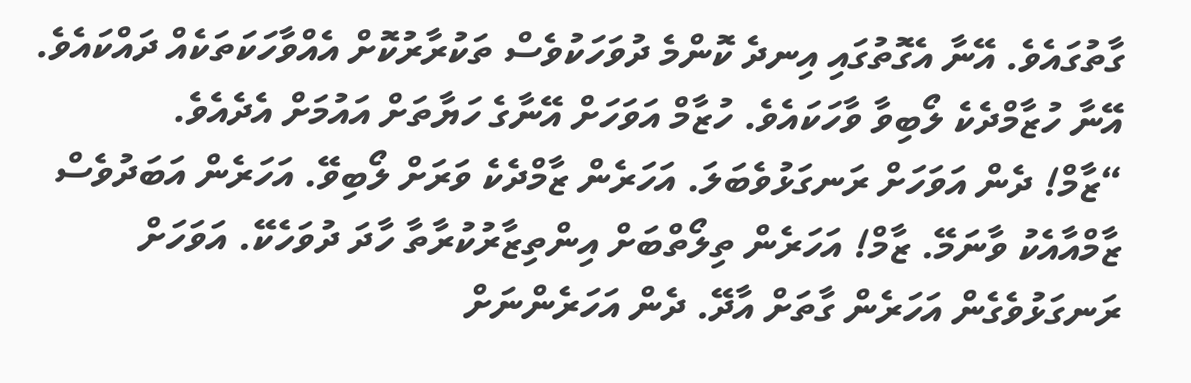ގާތުގައެވެ. އޭނާ އެގޮތުގައި އިނދެ ކޮންމެ ދުވަހަކުވެސް ތަކުރާރުކޮށް އެއްވާހަކަތަކެއް ދައްކައެވެ. އޭނާ ހުޒާމްދެކެ ލޯބިވާ ވާހަކައެވެ. ހުޒާމް އަވަހަށް އޭނާގެ ހަޔާތަށް އައުމަށް އެދެއެވެ.
“ޒާމް! ދެން އަވަހަށް ރަނގަޅުވެބަލަ. އަހަރެން ޒާމްދެކެ ވަރަށް ލޯބިވޭ. އަހަރެން އަބަދުވެސް ޒާމްއާއެކު ވާނަމޭ. ޒާމް! އަހަރެން ތިލޯތްބަށް އިންތިޒާރުކުރާތާ ހާދަ ދުވަހެކޭ. އަވަހަށް ރަނގަޅުވެގެން އަހަރެން ގާތަށް އާދޭ. ދެން އަހަރެންނަށް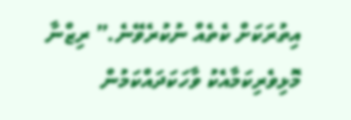އިތުރަކަށް ކެތެއް ނުކުރެވޭނެ.” ރިޒްނާ މޮޅިވެރިކަމާއެކު ވާހަކަދައްކަމުން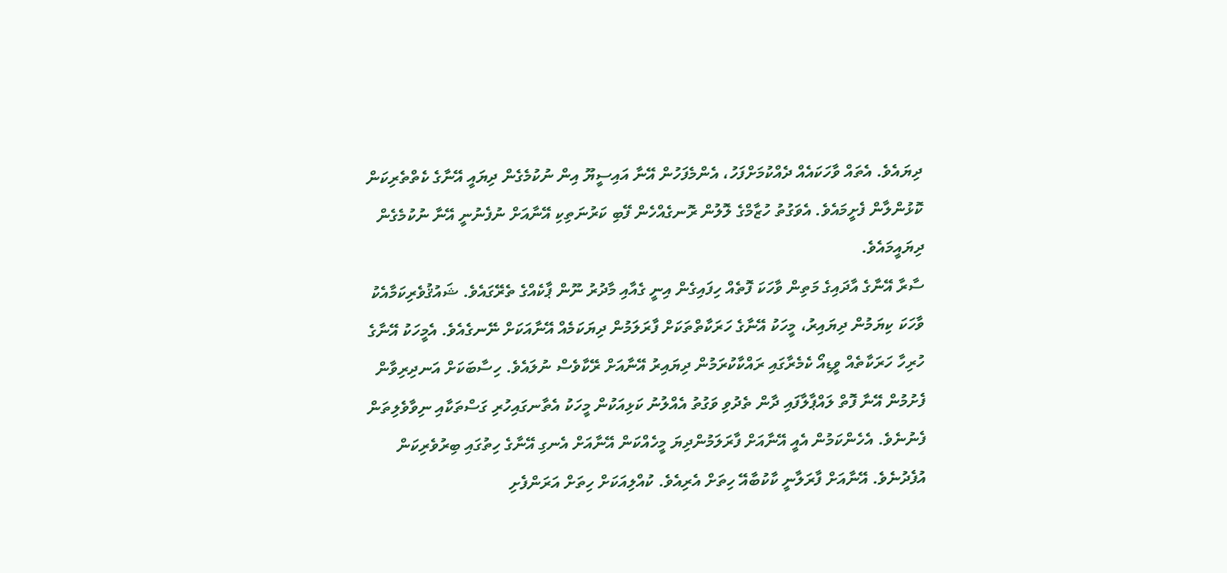ދިޔައެވެ. އެތައް ވާހަކައެއް ދެއްކުމަށްފަހު، އެންމެފަހުން އޭނާ އައިސީޔޫ އިން ނުކުމެގެން ދިޔައީ އޭނާގެ ކެތްތެރިކަން ކޮޅުންލާން ފެށީމައެވެ. އެވަގުތު ހުޒާމްގެ ލޮލުން ރޮނގެއްހެން ފޭބި ކަރުނަތިކި އޭނާއަށް ނުފެނުނީ އޭނާ ނުކުމެގެން ދިޔައީމައެވެ.
ސާރާ އޭނާގެ އާދައިގެ މަތިން ވާހަކަ ފޮތެއް ހިފައިގެން އިނީ ގެއާއި މާދުރު ނޫން ޕާކެއްގެ ތެރޭގައެވެ. ޝައުޤުވެރިކަމާއެކު ވާހަކަ ކިޔަމުން ދިޔައިރު، މީހަކު އޭނާގެ ހަރަކާތްތަކަށް ފާރަލަމުން ދިޔަކަމެއް އޭނާއަކަށް ނޭނގެއެވެ. އެމީހަކު އޭނާގެ ހުރިހާ ހަރަކާތެއް ވީޑިއޯ ކެމެރާގައި ރައްކާކުރަމުން ދިޔައިރު އޭނާއަށް ރޭކާވެސް ނުލައެވެ. ހިސާބަކަށް އަނދިރިވާން ފެށުމުން އޭނާ ފޮތް ލައްޕާލާފައި ދާން ތެދުވި ވަގުތު އެއްލުނު ކަޅިއަކުން މީހަކު އެތާނގައިހުރި ގަސްތަކާއި ނިވާވެލިތަން ފެނުނެވެ. އެހެންކަމުން އެއީ އޭނާއަށް ފާރަލަމުންދިޔަ މީހެއްކަން އޭނާއަށް އެނގި އޭނާގެ ހިތުގައި ބިރުވެރިކަން އުފެދުނެވެ. އޭނާއަށް ފާރަލާނީ ކާކުބާއޭ ހިތަށް އެރިއެވެ. ކުއްލިއަކަށް ހިތަށް އަރަންފެށި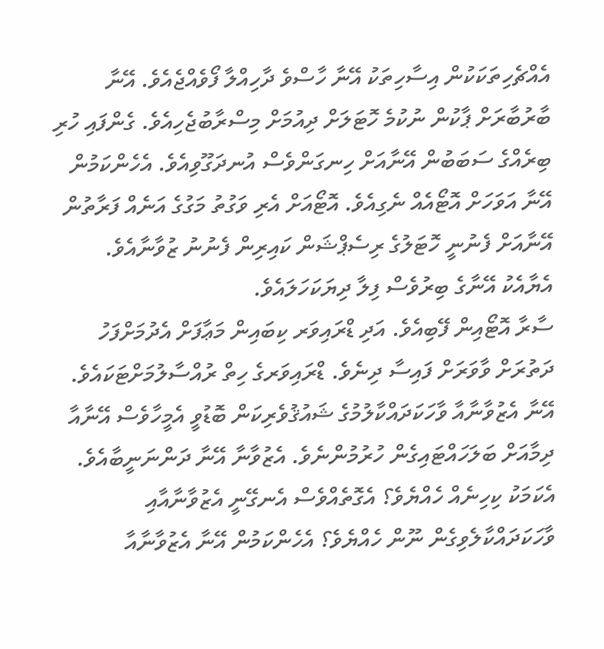އެއްޗެހިތަކަކުން އިސާހިތަކު އޭނާ ހާސްވެ ދާހިއްލާ ފޯވެއްޖެއެވެ. އޭނާ ބާރުބާރަށް ޕާކުން ނުކުމެ ހޮޓަލަށް ދިއުމަށް މިސްރާބުޖެހިއެވެ. ގެންފައި ހުރި ބިރެއްގެ ސަބަބުން އޭނާއަށް ހިނގަންވެސް އުނދަގޫވިއެވެ. އެހެންކަމުން އޭނާ އަވަހަށް އޮޓޯއެއް ނެގިއެވެ. އޮޓޯއަށް އެރި ވަގުތު މަގުގެ އަނެއް ފަރާތުން އޭނާއަށް ފެނުނީ ހޮޓަލުގެ ރިސެޕްޝަން ކައިރިން ފެނުނު ޒުވާނާއެވެ. އެޔާއެކު އޭނާގެ ބިރުވެސް ފިލާ ދިޔަކަހަލައެވެ.
ސާރާ އޮޓޯއިން ފޭބިއެވެ. އަދި ޑްރައިވަރ ކިބައިން މަޢާފަށް އެދުމަށްފަހު ދަތުރަށް ވާވަރަށް ފައިސާ ދިނެވެ. ޑްރައިވަރގެ ހިތް ރުއްސާލުމަށްޓަކައެވެ. އޭނާ އެޒުވާނާއާ ވާހަކަދައްކާލުމުގެ ޝައުޤުވެރިކަން ބޮޑުވީ އެމީހާވެސް އޭނާއާ ދިމާއަށް ބަލަހައްޓައިގެން ހުރުމުންނެވެ. އެޒުވާނާ އޭނާ ދަންނަނީބާއެވެ. އެކަމަކު ކިހިނެއް ހެއްޔެވެ؟ އެގޮތެއްވެސް އެނގޭނީ އެޒުވާނާއާއި ވާހަކަދައްކާލެވިގެން ނޫން ހެއްޔެވެ؟ އެހެންކަމުން އޭނާ އެޒުވާނާއާ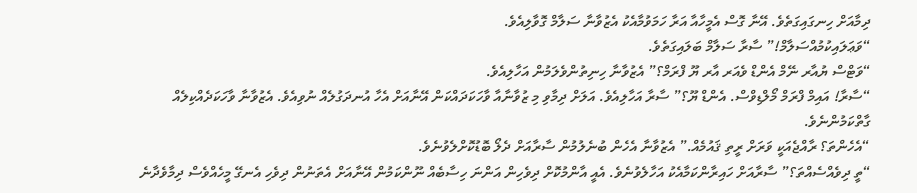ދިމާއަށް ހިނގައިގަތެވެ. އޭނާ ގޮސް އެމީހާއާ އަރާ ހަމަވުމާއެކު އެޒުވާނާ ސަލާމް ގޮވާލިއެވެ.
“ވަޢަލައިކުމުއްސަލާމް!” ސާރާ ސަލާމް ބަލައިގަތެވެ.
“ވަޓްސް ޔުއާރ ނޭމް އެންޑް ވެއަރ އާރ ޔޫ ފްރަމް؟” އެޒުވާނާ ހިނިތުންވެލަމުން އަހާލިއެވެ.
“ސާރާ! އައިމް ފްރަމް މޯލްޑިވްސް. އެންޑް ޔޫ؟” ސާރާ އަހާލިއެވެ. އަލަށް ދިމާވި މި ޒުވާނާއާ ވާހަކަދައްކަން އޭނާއަށް އެހާ އުނދަގުލެއް ނުވިއެވެ. އެޒުވާނާ ވާހަކަދެއްކިލެއް ގާތްކަމުންނެވެ.
“އެހެންތަ؟ ރާއްޖެއަކީ ވަރަށް ރީތި ޤައުމެއް.” އެޒުވާނާ އެހެން ބުނެލުމުން ސާރާއަށް ދެލޯ ބޮޑުކޮށްލެވުނެވެ.
“ތީ ދިވެއްސެއްތަ؟” ސާރާއަށް ހައިރާންކަމާއެކު އަހާލެވުނެވެ. އެއީ އާންމުކޮށް ދިވެހިން އަންނަ ހިސާބެއް ނޫންކަމުން އޭނާއަށް އެތަނުން ދިވެހި އެނގޭ މީހެއްވެސް ދިމާވެދާނެ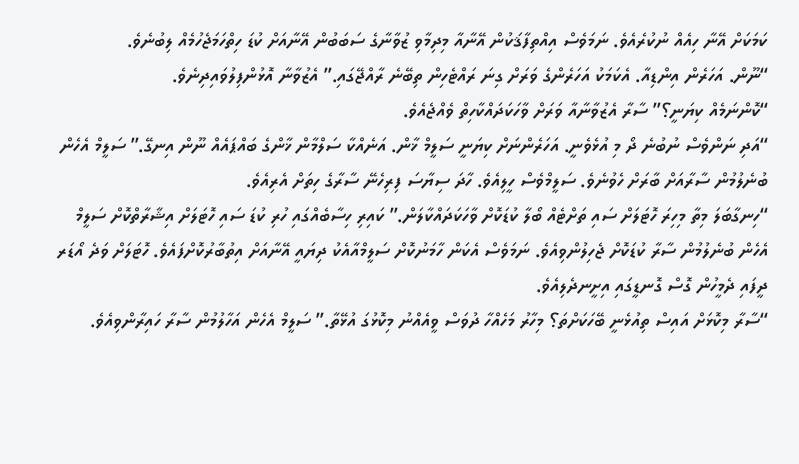ކަމަކަށް އޭނާ ހިއެއް ނުކުރެއެވެ. ނަމަވެސް އިއްތިފާޤަކުން އޭނާއާ މިދިމާވި ޒުވާނާގެ ސަބަބުން އޭނާއަށް ކުޑަ ހިތްހަމަޖެހުމެއް ލިބުނެވެ.
“ނޫން. އަހަރެން އިންޑިއާ. އެކަމަކު އަހަރެންގެ ވަރަށް ގިނަ ރައްޓެހިން ތިބޭނެ ރާއްޖޭގައި.” އެޒުވާނާ އޮޅުންފިލުވައިދިނެވެ.
“ކޮންނަމެއް ކިޔަނީ؟” ސާރާ އެޒުވާނާއާ ވަރަށް ވާހަކަދައްކާހިތް ވެއްޖެއެވެ.
“އަދި ނަންވެސް ނުބުނެ ދޯ މި އުޅެވެނީ. އަހަރެންނަށް ކިޔަނީ ސަލީމް ޚާން. އަނެއްކާ ސަލްމާން ޚާންގެ ބައްޕައެއް ނޫން އިނގޭ.” ސަލީމް އެހެން ބުނެލުމުން ސާރާއަށް ބާރަށް ހެވުނެވެ. ސަލީމްވެސް ހީލިއެވެ. ހާދަ ސިޔާސަ ފިރިހެނޭ ސާރާގެ ހިތަށް އެރިއެވެ.
“ހިނގާބަލަ މިތާ މިހިރަ ހޮޓަލަށް ސައި ތަށްޓެއް ބޯލާ ކުޑަކޮށް ވާހަކަދައްކާލަން.” ކައިރި ހިސާބެއްގައި ހުރި ކުޑަ ސައި ހޮޓަލަށް އިޝާރާތްކޮށް ސަލީމް އެހެން ބުނެލުމުން ސާރާ ކުޑަކޮށް ޖެހިލުންވިއެވެ. ނަމަވެސް އެކަން ހާމަނުކޮށް ސަލީމްއާއެކު ދިޔައީ އޭނާއަށް އިތުބާރުކޮށްފައެވެ. ހޮޓަލަށް ވަދެ އޯޑަރ ދީފައި ދެމީހުން ގޮސް ގޮނޑީގައި އިށީނދެލިއެވެ.
“ސާރާ މިކޮޅަށް އައިސް ތިއުޅެނީ ބޭހަކަށްތަ؟ މިހާރު މަހެއްހާ ދުވަސް ވީއެއްނު މިކޮޅުގަ އުޅޭތާ.” ސަލީމް އެހެން އަހާލުމުން ސާރާ ހައިރާންވިއެވެ.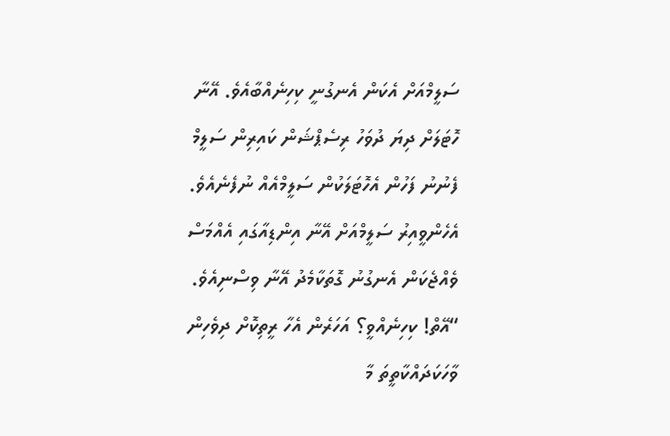ސަލީމްއަށް އެކަން އެނގުނީ ކިހިނެއްބާއެވެ. އޭނާ ހޮޓަލަށް ދިޔަ ދުވަހު ރިސެޕްޝަން ކައިރިން ސަލީމް ފެނުނު ފަހުން އެހޮޓަލަކުން ސަލީމްއެއް ނުފެނެއެވެ. އެހެންވީއިރު ސަލީމްއަށް އޭނާ އިންޑިއާގައި އެއްމަސް ވެއްޖެކަން އެނގުނު ގޮތަކާމެދު އޭނާ ވިސްނިއެވެ.
“އޭތް! ކިހިނެއްވީ؟ އަހަރެން އެހާ ރީތިކޮށް ދިވެހިން ވާހަކަދައްކާތީތަ މާ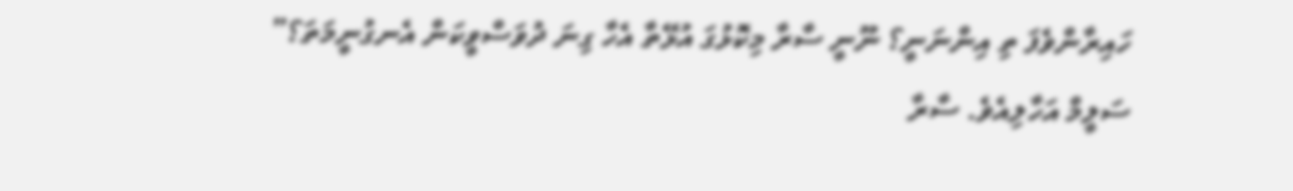ހައިރާންވެފަ ތި އިންނަނީ؟ ނޫނީ ސާރާ މިކޮޅުގަ އުޅޭތާ އެހާ ގިނަ ދުވަސްވީކަން އެނގުނީމަތަ؟” ސަލީމް އަހާލިއެވެ. ސާރާ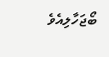ބޯޖަހާލިއެވެ